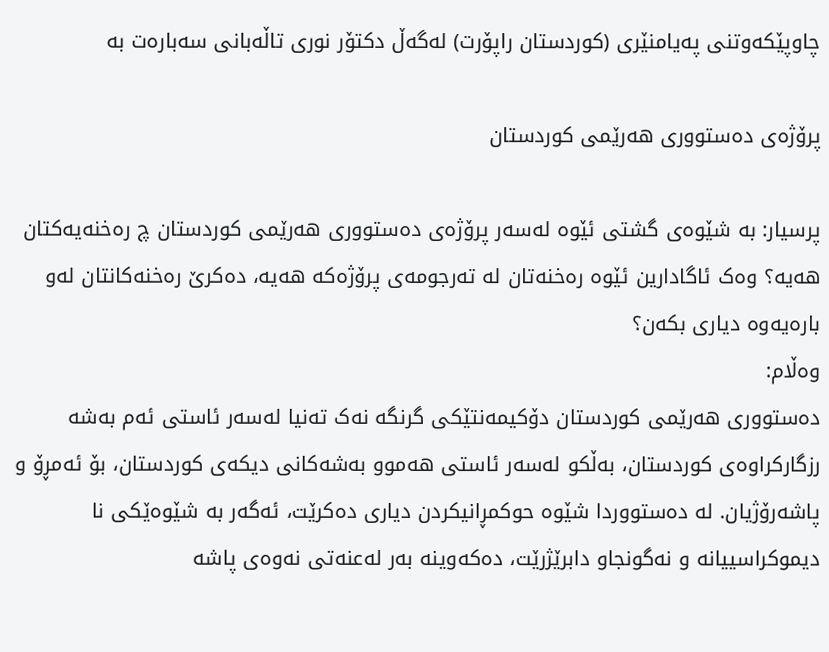چاوپێکه‌وتنی په‌یامنێرى (کوردستان راپۆرت) له‌گه‌ڵ دکتۆر نورى تاڵه‌بانى سه‌باره‌ت به‌

پرۆژه‌ى ده‌ستوورى هه‌رێمى کوردستان

پرسیار: به‌ شێوه‌ی‌ گشتى ئێوه‌ له‌سه‌ر پرۆژه‌ى ده‌ستوورى هه‌رێمى کوردستان چ ره‌خنه‌یه‌کتان هه‌یه‌؟ وه‌ک ئاگادارین ئێوه‌ ره‌خنه‌تان له‌ ته‌رجومه‌ى پرۆژه‌که‌ هه‌یه‌، ده‌کرێ ره‌خنه‌کانتان له‌و باره‌یه‌وه‌ دیارى بکه‌ن؟
وه‌ڵام:
ده‌ستوورى هه‌رێمى کوردستان دۆکیمه‌نتێکى گرنگه‌ نه‌ک ته‌نیا له‌سه‌ر ئاستى ئه‌م به‌شه‌ رزگارکراوه‌ی‌ کوردستان، به‌ڵکو له‌سه‌ر ئاستى هه‌موو به‌شه‌کانى دیکه‌ى کوردستان، بۆ ئه‌مڕۆ و پاشه‌رۆژیان. له‌ ده‌ستووردا شێوه‌ حوکمڕانیکردن دیارى ده‌کرێت، ئه‌گه‌ر به‌ شێوه‌ێکى نا دیموکراسییانه‌ و نه‌گونجاو دابرێژرێت، ده‌که‌وینه‌ به‌ر له‌عنه‌تى نه‌وه‌ى پاشه‌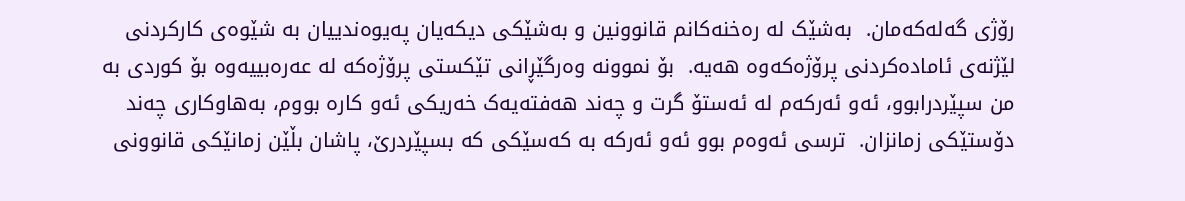رۆژى گه‌له‌که‌مان.  به‌شێک له‌ ره‌خنه‌کانم قانوونین و به‌شێکى دیکه‌یان په‌یوه‌ندییان به‌ شێوه‌ى کارکردنى لێژنه‌ى ئاماده‌کردنى پرۆژه‌که‌وه‌ هه‌یه‌.  بۆ نموونه‌ وه‌رگێڕانى تێکستى پرۆژه‌که‌ له‌ عه‌ره‌بییه‌وه‌ بۆ کوردى به‌ من سپێردرابوو، ئه‌و ئه‌رکه‌م له‌ ئه‌ستۆ گرت و چه‌ند هه‌فته‌یه‌ک خه‌ریکى ئه‌و کاره‌ بووم، به‌هاوکارى چه‌ند دۆستێکى زمانزان.  ترسى ئه‌وه‌م بوو ئه‌و ئه‌رکه‌ به‌ که‌سێکى که ‌بسپێردرێ، پاشان بڵێن زمانێکى قانوونى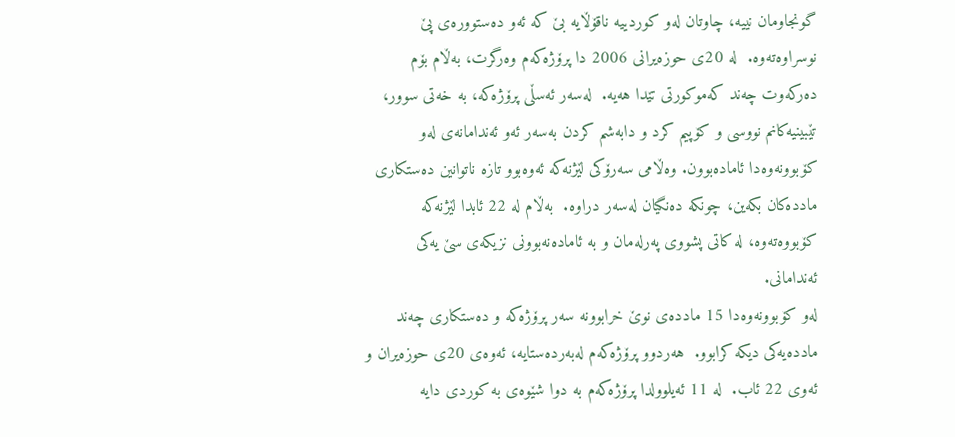گونجاومان نییه‌، چاوتان له‌و کوردییه‌ ناقۆڵایه ‌بێ که‌ ئه‌و ده‌ستووره‌ى پێ نوسراوه‌ته‌وه‌.  له‌ 20ى حوزه‌یرانى 2006 دا پرۆژه‌که‌م وه‌رگرت، به‌ڵام بۆم ده‌رکه‌وت چه‌ند که‌موکورتى تێدا هه‌یه‌.  له‌سه‌ر ئه‌سڵى پرۆژه‌که‌، به‌ خه‌تى سوور، تێبینیه‌کانم نووسى و کۆپیم کرد و دابه‌شم کردن به‌سه‌ر ئه‌و ئه‌ندامانه‌ى له‌و کۆبوونه‌وه‌دا ئاماده‌بوون. وه‌ڵامى سه‌رۆکى لێژنه‌که‌ ئه‌وه‌بوو تازه‌ ناتوانین ده‌ستکارى مادده‌کان بکه‌ین، چونکه‌ ده‌نگیان له‌سه‌ر دراوه‌.  به‌ڵام له‌ 22 ئابدا لێژنه‌که‌ کۆبووه‌ته‌وه‌، له ‌کاتى پشووى په‌رله‌مان و به‌ ئاماده‌نه‌بوونى نزیکه‌ى سێ یه‌کى ئه‌ندامانى.
له‌و کۆبوونه‌وه‌دا 15 مادده‌ى نوێ خرابوونه‌ سه‌ر پرۆژه‌که‌ و ده‌ستکارى چه‌ند مادده‌یه‌كی دیکه‌ کرابوو.  هه‌ردوو پرۆژه‌که‌م له‌به‌رده‌ستایه‌، ئه‌وه‌ى 20ى حوزه‌یران و ئه‌وى 22 ئاب.  له‌ 11 ئه‌یلوولدا پرۆژه‌که‌م به‌ دوا شێوه‌ى به‌ کوردى دایه‌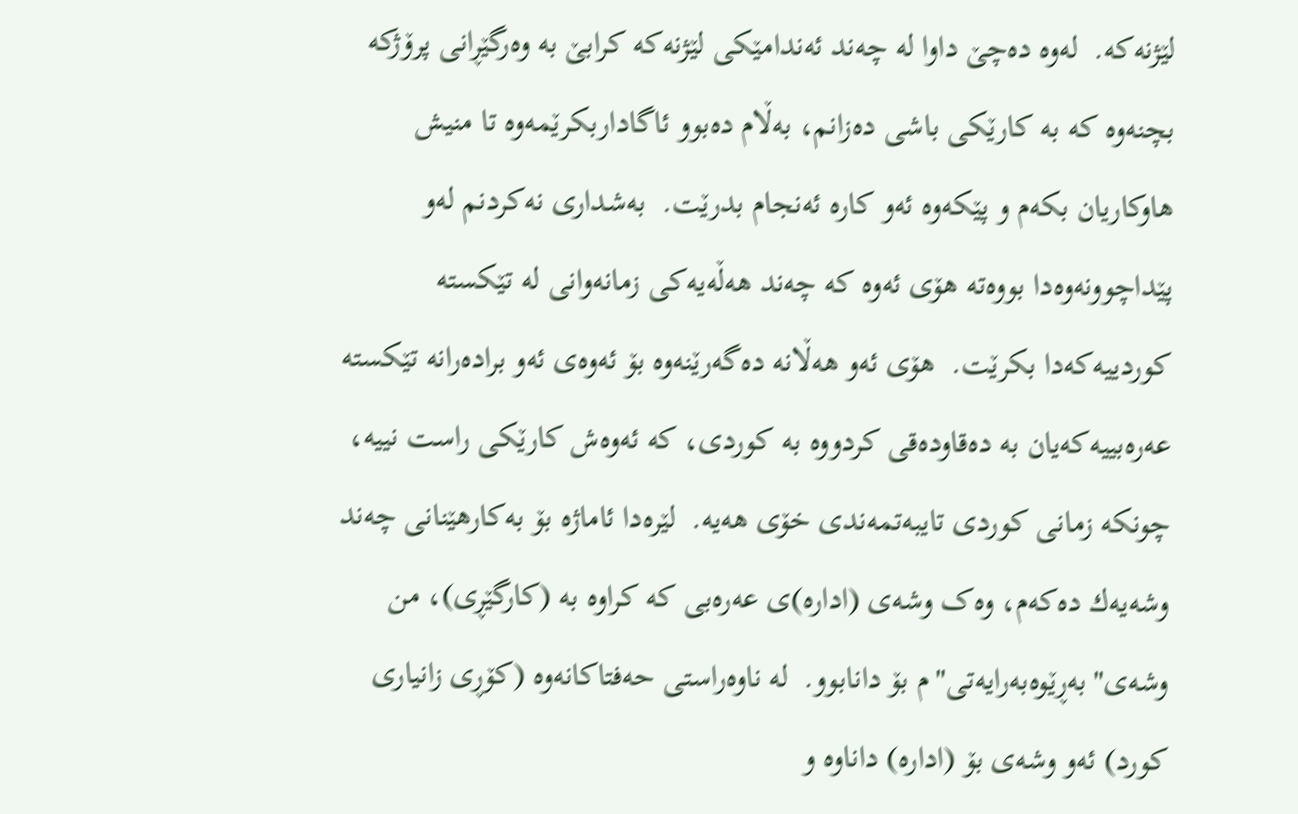لێژنه‌که‌.  له‌وه‌ ده‌چێ داوا له‌ چه‌ند ئه‌ندامێکى لێژنه‌که‌ کرابێ به‌ وه‌رگێڕانى پرۆژکه‌ بچنه‌وه‌ که‌ به‌ کارێکى باشى ده‌زانم، به‌ڵام ده‌بوو ئاگاداربکرێمه‌وه‌ تا منیش هاوکاریان بکه‌م و پێکه‌وه‌ ئه‌و کاره‌ ئه‌نجام بدرێت.  به‌شدارى نه‌کردنم له‌و پێداچوونه‌وه‌دا بووه‌ته‌ هۆى ئه‌وه‌ که‌ چه‌ند هه‌ڵه‌یه‌كی زمانه‌وانى له‌ تێکسته‌ کوردییه‌که‌دا بکرێت.  هۆى ئه‌و هه‌ڵانه‌ ده‌گه‌رێنه‌‌وه‌ بۆ ئه‌وه‌ى ئه‌و براده‌رانه‌ تێكسته‌‌ عه‌ره‌بییه‌‌که‌یان به‌ ده‌قاوده‌قى کردووه‌ به‌ کوردى، که‌ ئه‌وه‌ش کارێکى راست نییه‌، چونکه‌ زمانى کوردى تایبه‌تمه‌ندى خۆى هه‌یه‌.  لێره‌دا ئاماژه‌ بۆ به‌کارهێنانى چه‌ند وشه‌یه‌ك ده‌که‌م، وه‌ک وشه‌ى (اداره‌)ى عه‌ره‌بى که‌ کراوه‌ به‌ (کارگێڕى)، من وشه‌ى"به‌ڕێوه‌به‌رایه‌تى"م بۆ دانابوو.  له‌ ناوه‌راستى حه‌فتاکانه‌وه‌ (کۆڕى زانیارى کورد) ئه‌و وشه‌ى بۆ (اداره‌) داناوه‌ و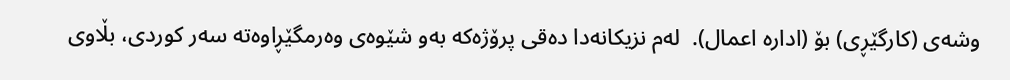وشه‌ى (کارگێڕى) بۆ (اداره‌ اعمال).  له‌م نزیکانه‌دا ده‌قى پرۆژه‌که‌ به‌و شێوه‌ى وه‌رمگێڕاوه‌ته‌ سه‌ر کوردى، بڵاوى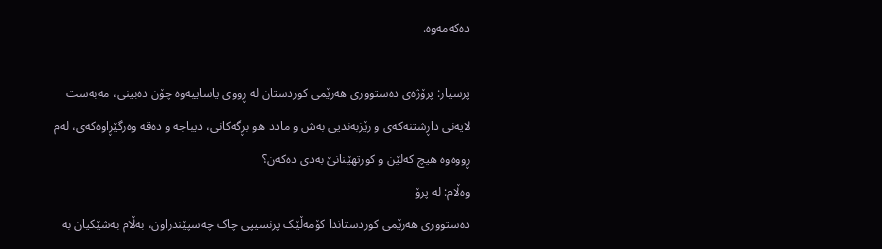ده‌که‌مه‌وه‌.

پرسیار: پرۆژه‌ى ده‌ستوورى هه‌رێمى کوردستان له‌ ڕووى یاساییه‌وه‌ چۆن ده‌بینى، مه‌به‌ست لایه‌نى داڕشتنه‌که‌ى و رێزبه‌ندیى به‌ش و مادد ه‌و بڕگه‌کانى، دیباجه ‌و ده‌قه‌ وه‌رگێڕاوه‌که‌ى، له‌م ڕووه‌وه‌ هیچ که‌لێن و کورتهێنانێ به‌دى ده‌که‌ن؟
وه‌ڵام: له‌ پرۆ
ده‌ستوورى هه‌رێمى کوردستاندا کۆمه‌ڵێک پرنسیپى چاک چه‌سپێندراون، به‌ڵام به‌شێکیان به‌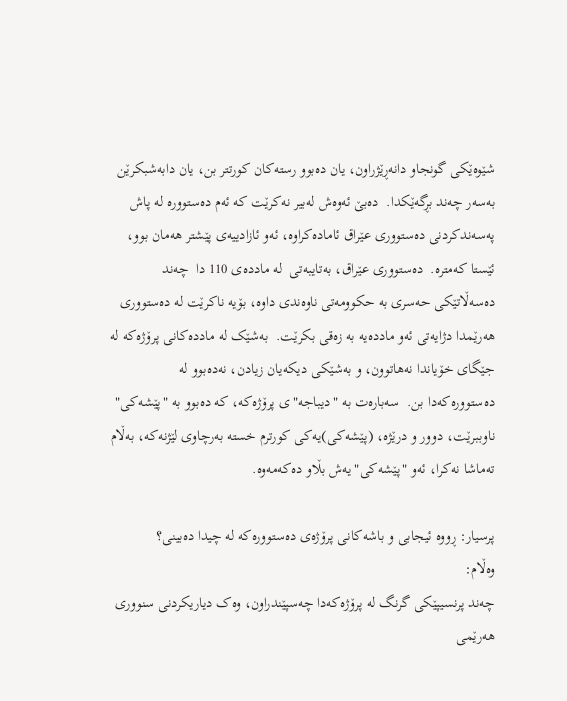شێوه‌ێکى گونجاو دانه‌ڕێژراون، یان ده‌بوو رسته‌کان کورتتر بن، یان دابه‌شبکرێن به‌سه‌ر چه‌ند بڕگه‌ێکدا.  ده‌بێ ئه‌وه‌ش له‌بیر نه‌کرێت که‌ ئه‌م ده‌ستووره‌ له‌ پاش په‌سه‌ندکردنى ده‌ستوورى عێراق ئاماده‌کراوه‌، ئه‌و ئازادییه‌ى پێشتر هه‌مان بوو، ئێستا که‌متره‌.  ده‌ستوورى عێراق، به‌تایبه‌تى  له‌ مادده‌ى 110 دا  چه‌ند ده‌سه‌ڵاتێکى حه‌سرى به‌ حکوومه‌تى ناوه‌ندى داوه‌، بۆیه‌ ناکرێت له‌ ده‌ستوورى هه‌رێمدا دژایه‌تى ئه‌و مادده‌یه‌ به‌ زه‌قى بکرێت.  به‌شێک له‌ مادده‌کانى پرۆژه‌که‌ له‌ جێگاى خۆیاندا نه‌هاتوون، و به‌شێکى دیکه‌یان زیادن، نه‌ده‌بوو له‌ ده‌ستووره‌كه‌‌دا بن.  سه‌باره‌ت به‌ "دیباجه‌"ى پرۆژه‌که‌، که‌ ده‌بوو به‌ "پێشه‌کى" ناوببرێت، دوور و درێژه‌، (پێشه‌کى)یه‌كی کورترم خسته‌ به‌رچاوى لێژنه‌که‌، به‌ڵام ته‌ماشا نه‌کرا، ئه‌و "پێشه‌کى"یه‌ش بڵاو ده‌که‌مه‌وه‌.

پرسیار: ڕووه‌ ئیجابى و باشه‌کانى پرۆژه‌ى ده‌ستووره‌که‌ له‌ چیدا ده‌بینى؟
وه‌ڵام:
چه‌ند پرنسیپێکى گرنگ له‌ پرۆژه‌که‌دا چه‌سپێندراون، وه‌ک دیاریکردنى سنوورى هه‌رێمى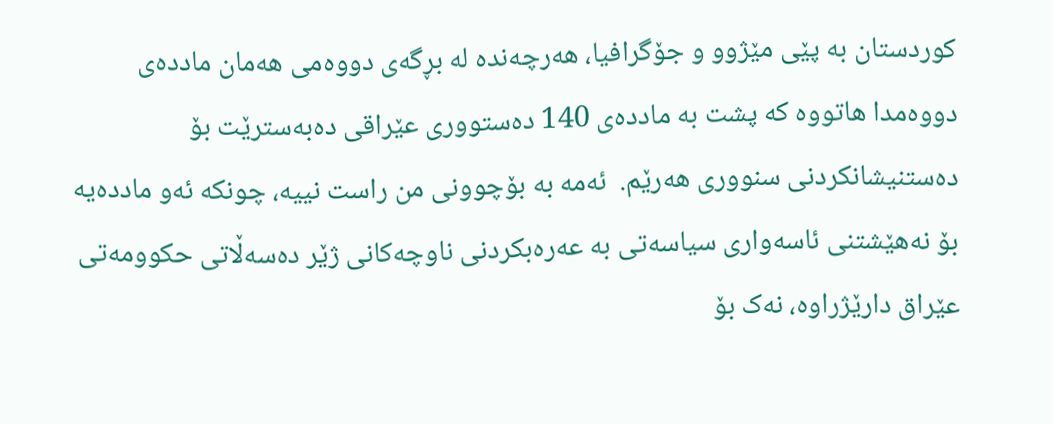کوردستان به‌ پێى مێژوو و جۆگرافیا، هه‌رچه‌نده‌ له‌ بڕگه‌ى دووه‌مى هه‌مان مادده‌ى دووه‌مدا هاتووه‌ که‌ پشت به‌ مادده‌ى 140 ده‌ستوورى عێراقى ده‌به‌سترێت بۆ ده‌ستنیشانکردنى سنوورى هه‌رێم.  ئه‌مه‌ به‌ بۆچوونى من راست نییه‌، چونکه‌ ئه‌و مادده‌یه‌ بۆ نه‌هێشتنى ئاسه‌وارى سیاسه‌تى به‌ عه‌ره‌بکردنى ناوچه‌کانى ژێر ده‌سه‌ڵاتى حکوومه‌تى عێراق دارێژراوه‌، نه‌ک بۆ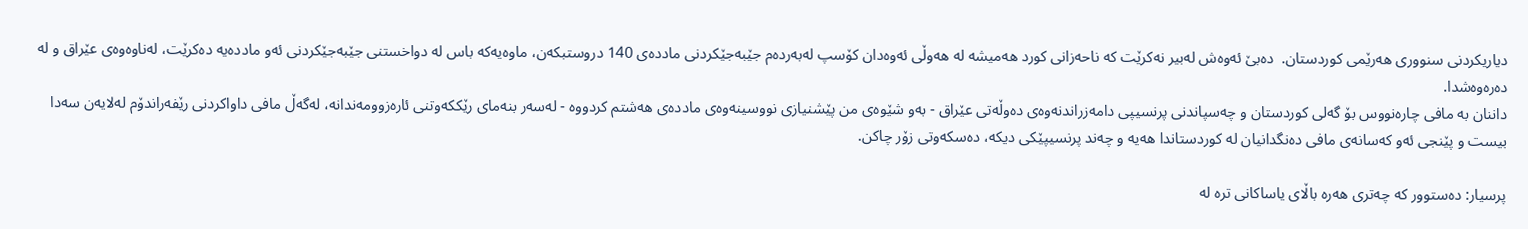دیاریکردنى سنوورى هه‌رێمى کوردستان.  ده‌بێ ئه‌وه‌ش له‌بیر نه‌کرێت که‌ ناحه‌زانى کورد هه‌میشه‌ له‌ هه‌وڵى ئه‌وه‌دان کۆسپ له‌به‌رده‌م جێبه‌‌جێکردنی مادده‌ى 140 دروستبکه‌ن، ماوه‌یه‌كه‌‌ باس له‌ دواخستنى جێبه‌‌جێکردنی ئه‌و مادده‌یه‌ ده‌کرێت، له‌ناوه‌وه‌ى عێراق و له‌ ده‌ره‌وه‌شدا.
داننان به‌ مافى چاره‌نووس بۆ گه‌لى کوردستان و چه‌سپاندنى پرنسیپى دامه‌زراندنه‌وه‌ى ده‌وڵه‌تى عێراق - به‌و شێوه‌ى من پێشنیازى نووسینه‌وه‌ى مادده‌ى هه‌شتم کردووه‌ - له‌سه‌ر بنه‌ماى رێککه‌وتنى ئاره‌زوومه‌ندانه‌، له‌گه‌ڵ مافى داواکردنى رێفه‌راندۆم له‌لایه‌ن سه‌دا بیست و پێنجى ئه‌و که‌سانه‌ى مافى ده‌نگدانیان له‌ کوردستاندا هه‌یه‌ و چه‌ند پرنسیپێکى دیکه‌، ده‌سکه‌وتى زۆر چاکن.

پرسیار: ده‌ستوور که‌ چه‌ترى هه‌ره‌ باڵاى یاساکانى تره‌ له‌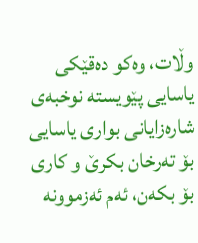وڵات، وه‌کو ده‌قێکى یاسایى پێویسته‌ نوخبه‌ى شاره‌زایانى بوارى یاسایى بۆ ته‌رخان بکرێ و کارى بۆ بکه‌ن، ئه‌م ئه‌زموونه‌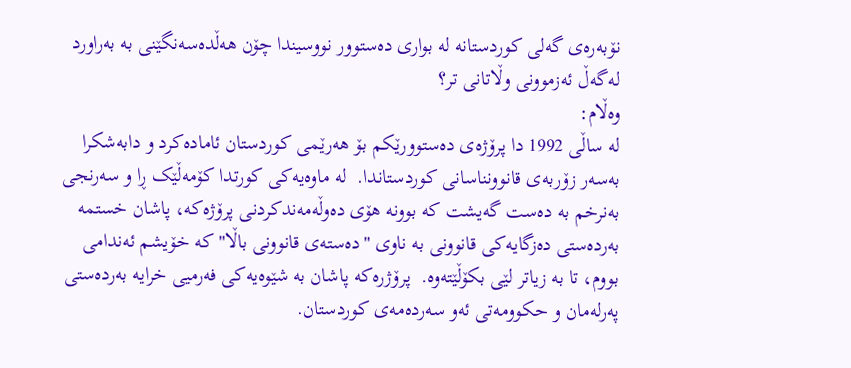نۆبه‌ره‌ى گه‌لى کوردستانه‌ له‌ بوارى ده‌ستوور نووسیندا چۆن هه‌ڵده‌سه‌نگێنى به‌ به‌راورد له‌گه‌ڵ ئه‌زموونى وڵاتانى تر؟
وه‌ڵام:
له‌ ساڵى 1992 دا پرۆژه‌ى ده‌ستوورێکم بۆ هه‌رێمى کوردستان ئاماده‌کرد و دابه‌شکرا به‌سه‌ر زۆربه‌ى قانوونناسانى کوردستاندا.  له‌ ماوه‌یه‌كی کورتدا کۆمه‌ڵێک ڕا و سه‌رنجى به‌نرخم به‌ ده‌ست گه‌یشت که‌ بوونه‌ هۆى ده‌وڵه‌مه‌ندکردنى پرۆژه‌که‌، پاشان خستمه‌ به‌رده‌ستى ده‌زگایه‌كی قانوونى به‌ ناوى "ده‌سته‌ى قانوونى باڵا" که‌ خۆیشم ئه‌ندامى بووم، تا به‌ زیاتر لێى بکۆڵێته‌وه‌.  پرۆژره‌که‌ پاشان به‌ شێوه‌یه‌كی فه‌رمیى خرایه‌ به‌رده‌ستى په‌رله‌مان و حکوومه‌تى ئه‌و سه‌رده‌مه‌ى کوردستان.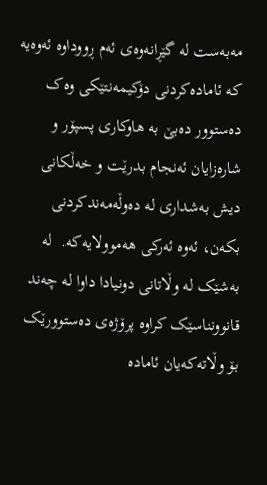مه‌به‌ست له‌ گێڕانه‌وه‌ى ئه‌م ڕووداوه‌ ئه‌وه‌یه‌ که‌ ئاماده‌کردنى دۆکیمه‌نتێکى وه‌ک ده‌ستوور ده‌بێ به‌ هاوکارى پسپۆر و شاره‌زایان ئه‌نجام بدرێت و خه‌ڵکانى دیش به‌شدارى له‌ ده‌وڵه‌مه‌ندکردنى بکه‌ن، ئه‌وه‌ ئه‌رکى هه‌موولایه‌كه‌‌.  له‌ به‌شێک له‌ وڵاتانى دونیادا داوا له‌ چه‌ند قانوونناسێک کراوه‌ پرۆژه‌ی ده‌ستوورێک بۆ وڵاته‌که‌یان ئاماده‌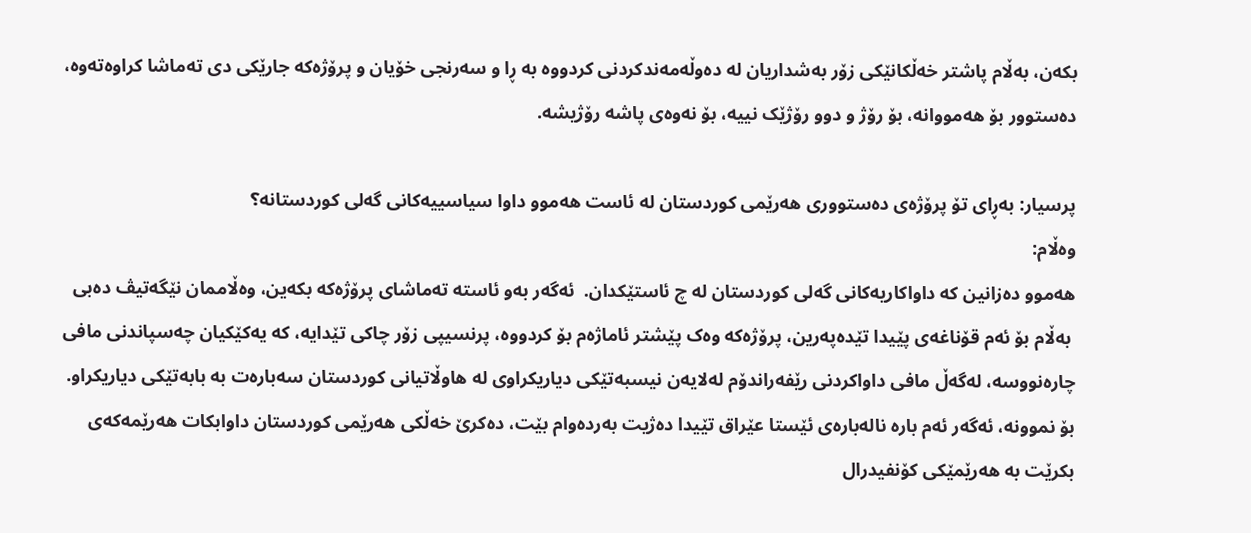بکه‌ن، به‌ڵام پاشتر خه‌ڵکانێکى زۆر به‌شداریان له‌ ده‌وڵه‌مه‌ندکردنى کردووه‌ به‌ ڕا و سه‌رنجى خۆیان و پرۆژه‌که‌ جارێکى دى ته‌ماشا کراوه‌ته‌وه‌، ده‌ستوور بۆ هه‌مووانه‌، بۆ رۆژ و دوو رۆژێک نییه‌، بۆ نه‌وه‌ى پاشه‌ رۆژیشه‌.

پرسیار: به‌ڕاى تۆ پرۆژه‌ى ده‌ستوورى هه‌رێمى کوردستان له‌ ئاست هه‌موو داوا سیاسییه‌‌کانى گه‌لى کوردستانه‌؟
وه‌ڵام:
هه‌موو ده‌زانین که‌ داواکاریه‌کانى گه‌لى کوردستان له‌ چ ئاستێکدان.  ئه‌گه‌ر به‌و ئاسته‌ ته‌ماشاى پرۆژه‌که‌ بکه‌ین، وه‌ڵاممان نێگه‌تیڤ ده‌بى
 به‌ڵام بۆ ئه‌م قۆناغه‌ى پێیدا تێده‌په‌رین، پرۆژه‌که‌ وه‌ک پێشتر ئاماژه‌م بۆ کردووه‌، پرنسیپى زۆر چاکى تێدایه‌، که‌ یه‌کێکیان چه‌سپاندنى مافى چاره‌نووسه‌، له‌گه‌ڵ مافى داواکردنى رێفه‌راندۆم له‌لایه‌ن نیسبه‌تێکى دیاریکراوى له‌ هاوڵاتیانى کوردستان سه‌باره‌ت به‌ بابه‌تێکى دیاریکراو. بۆ نموونه‌، ئه‌گه‌ر ئه‌م باره‌ ناله‌باره‌ى ئێستا عێراق تێیدا ده‌ژیت به‌رده‌وام بێت، ده‌کرێ خه‌ڵکى هه‌رێمى کوردستان داوابکات هه‌رێمه‌که‌ى بکرێت به‌ هه‌رێمێکى کۆنفیدرال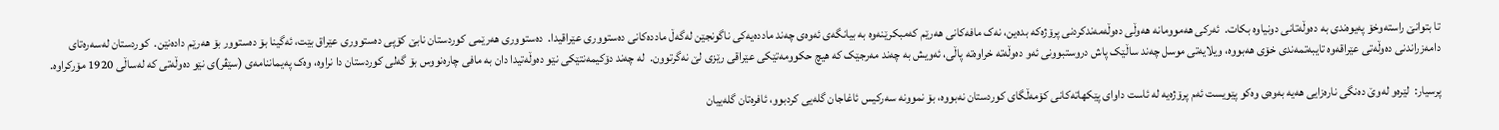تا بتوانێ راسته‌وخۆ په‌یوه‌ندى به‌ ده‌وڵه‌تانى دونیاوه‌ بکات.  ئه‌رکى هه‌موومانه‌ هه‌وڵى ده‌وڵه‌مه‌ندکردنى پرۆژه‌که‌ بده‌ین، نه‌ک مافه‌کانى هه‌رێم که‌مبکرێنه‌وه‌ به‌ بیانگه‌ى ئه‌وه‌ى چه‌ند مادده‌‌یه‌كی ناگونجێن له‌گه‌ڵ مادده‌کانى ده‌ستوورى عێراقیدا.  ده‌ستوورى هه‌رێمى کوردستان نابێ کۆپى ده‌ستوورى عێراق بێت، ئه‌گینا بۆ ده‌ستوور بۆ هه‌رێم داده‌نێن.  کوردستان له‌سه‌ره‌تاى دامه‌زراندنى ده‌وڵه‌تى عێراقه‌وه‌ تایبه‌تمه‌ندى خۆى هه‌بووه‌، ویلایه‌تى موسل چه‌ند ساڵێک پاش دروستبوونى ئه‌و ده‌وڵه‌ته‌ خراوه‌ته‌ پاڵى، ئه‌ویش به‌ چه‌ند مه‌رجێک که‌ هیچ حکوومه‌تێکى عێراقى رێزى لێ نه‌گرتوون.  له‌ چه‌ند دۆکیمه‌نتێکى نێو ده‌وڵه‌تیدا دان به‌ مافى چاره‌نووس بۆ گه‌لى کوردستان دا نراوه‌، وه‌ک په‌یماننامه‌ى (سێڤر)ى نێو ده‌وڵه‌تى که‌ له‌ساڵى 1920 مۆرکراوه‌.

پرسیار:  لێره‌و له‌وێ ده‌نگى ناره‌زایى هه‌یه‌ به‌وه‌ى وه‌کو پێویست ئه‌م پرۆژه‌یه‌ له‌ ئاست داواى پێکهاته‌کانى کۆمه‌ڵگاى کوردستان نه‌بووه‌، بۆ نموونه‌ سه‌رکیس ئاغاجان گله‌یى کردبوو، ئافره‌تان گله‌ییان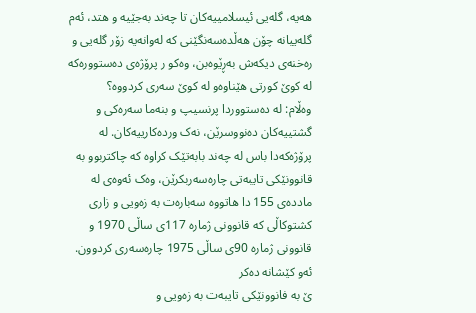هه‌یه‌، گله‌یى ئیسلامییه‌کان تا چه‌ند به‌جێیه‌ و هتد، ئه‌م گله‌ییانه‌ چۆن هه‌ڵده‌سه‌نگێنى که‌ له‌وانه‌یه‌‌ زۆر گله‌یى و ره‌خنه‌ى دیکه‌ش به‌ڕێوه‌بن، وه‌کو ر پرۆژه‌ى ده‌ستووره‌که‌ له‌ کوێ کورتى هێناوه‌و له ‌کوێ سه‌رى کردووه‌؟
وه‌ڵام: له‌ ده‌ستووردا پرنسیپ و بنه‌ما سه‌ره‌کی و گشتییه‌کان ده‌نووسرێن، نه‌ک ورده‌کارییه‌‌کان. له‌ پرۆژه‌که‌دا باس له‌ چه‌ند بابه‌تێک کراوه‌ که‌ چاکتربوو به‌ قانوونێکى تایبه‌تى چاره‌سه‌ربکرێن، وه‌ک ئه‌وه‌ى له‌ مادده‌ى 155 دا هاتووه‌ سه‌باره‌ت به‌ زه‌ویى و زارى کشتوکاڵى که‌ قانوونى ژماره‌ 117ى ساڵى 1970 و قانوونى ژماره‌ 90ى ساڵى 1975 چاره‌سه‌رى کردوون.  ئه‌و کێشانه‌ ده‌کر
ێ به‌ فانوونێکى تایبه‌ت به‌ زه‌ویى و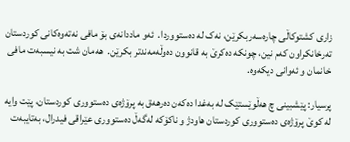زارى کشتوکاڵى چاره‌سه‌ربکرێن، نه‌ک له‌ ده‌ستووردا.  ئه‌و ماددانه‌ى بۆ مافى نه‌ته‌وه‌کانى کوردستان ته‌رخانکراون که‌م نین، چونکه‌ ده‌کرێ به‌ قانوون ده‌وڵه‌مه‌ندتر بکرێن.  هه‌مان شت به‌ نیسبه‌ت مافى خانمان و ئه‌وانى دیکه‌وه‌.

پرسیار: پێشبینى چ هه‌ڵوێستێک له‌ به‌غدا ده‌که‌ن ده‌رهه‌ق به‌ پرۆژه‌ى ده‌ستوورى کوردستان، پێت وایه‌ له‌ كوێ پرۆژه‌ى ده‌ستوورى کوردستان هاودژ و ناکۆکه‌ له‌گه‌ڵ ده‌ستوورى عێراقى فیدرال، به‌تایبه‌ت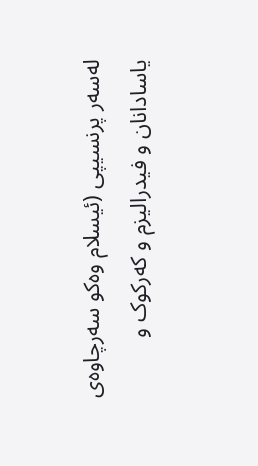له‌سه‌ر پرنسیپى (ئیسلام وه‌کو سه‌رچاوه‌ى یاسادانان و فیدرالیزم و که‌رکوک و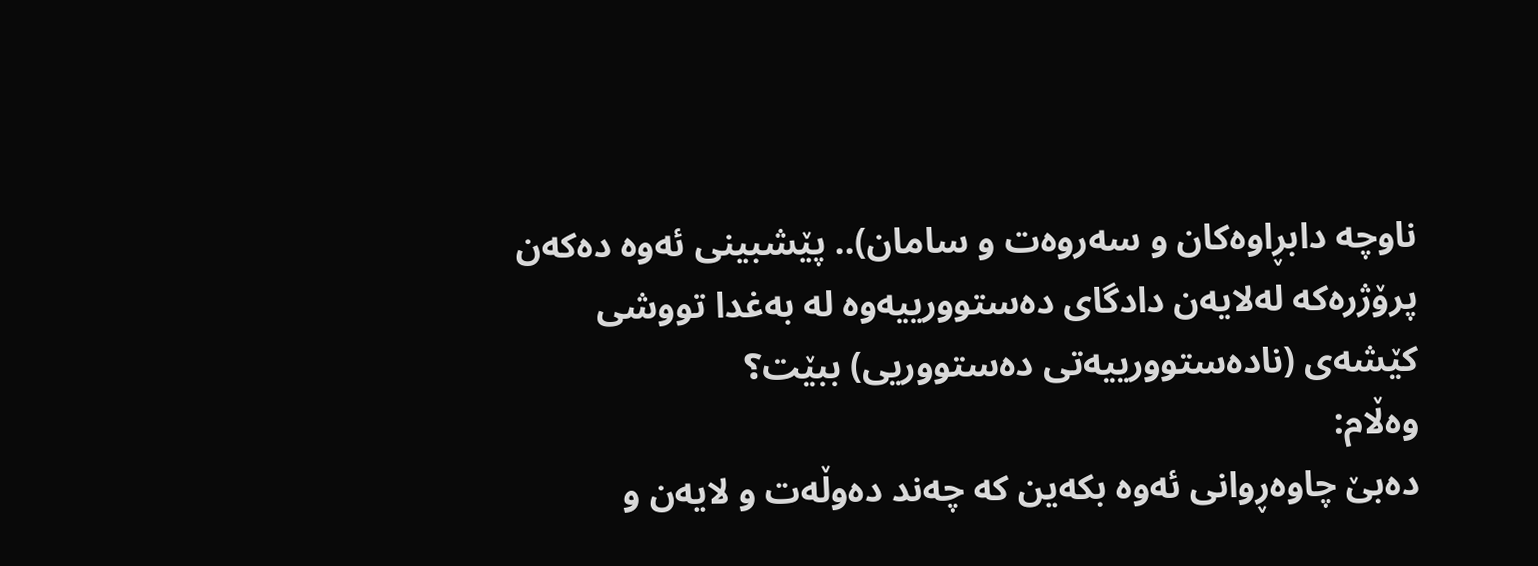ناوچه‌ دابڕاوه‌کان و سه‌روه‌ت و سامان).. پێشبینى ئه‌وه‌ ده‌که‌ن پرۆژره‌که‌ له‌لایه‌ن دادگاى ده‌ستوورییه‌وه‌ له‌ به‌غدا تووشى کێشه‌‌ی ‌(ناده‌ستوورییه‌‌تی ده‌ستووریی) ببێت؟
وه‌ڵام:
ده‌بێ چاوه‌ڕوانى ئه‌وه‌ بکه‌ین که‌ چه‌ند ده‌وڵه‌ت و لایه‌ن و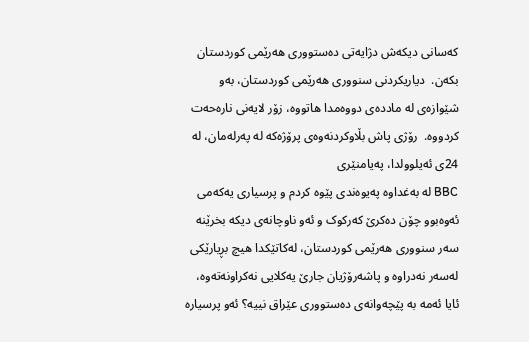که‌سانى دیکه‌ش دژایه‌تى ده‌ستوورى هه‌رێمى کوردستان بکه‌ن.  دیاریکردنى سنوورى هه‌رێمى کوردستان، به‌و شێوازه‌ى له‌ مادده‌ى دووه‌مدا هاتووه‌، زۆر لایه‌نى ناره‌حه‌ت کردووه‌.  رۆژى پاش بڵاوکردنه‌وه‌ى پرۆژه‌که‌ له‌ په‌رله‌مان، له‌ 24ى ئه‌یلوولدا، په‌یامنێرى
BBC له‌ به‌غداوه‌ په‌یوه‌ندى پێوه‌ کردم و پرسیارى یه‌که‌مى ئه‌وه‌بوو چۆن ده‌کرێ که‌رکوک و ئه‌و ناوچانه‌ى دیکه‌ بخرێنه‌ سه‌ر سنوورى هه‌رێمى کوردستان، له‌کاتێکدا هیچ بڕیارێکى له‌سه‌ر نه‌دراوه‌ و پاشه‌رۆژیان جارێ یه‌کلایى نه‌کراونه‌ته‌وه‌، ئایا ئه‌مه‌ به‌ پێچه‌وانه‌ى ده‌ستوورى عێراق نییه‌؟ ئه‌و پرسیاره‌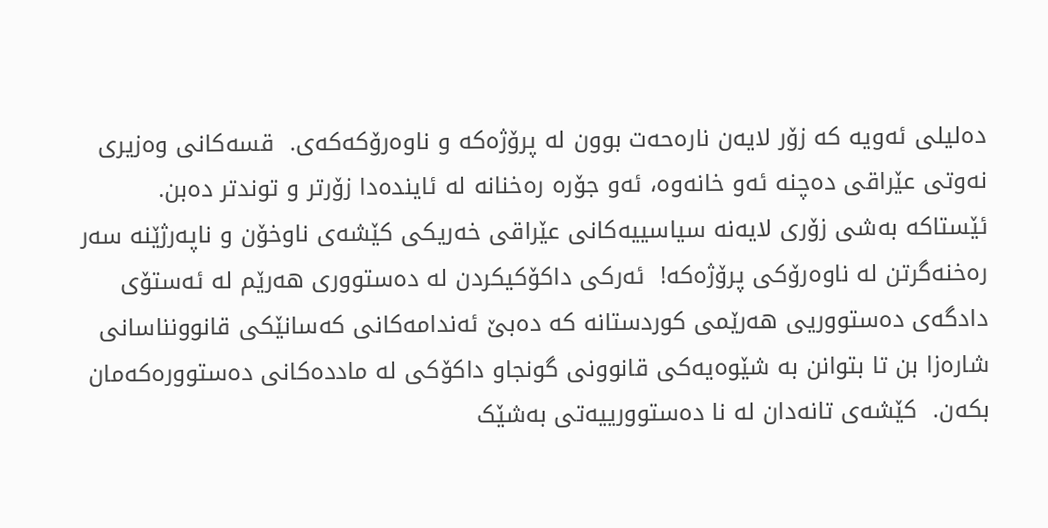ده‌لیلى ئه‌ویه‌ که‌ زۆر لایه‌ن ناره‌حه‌ت بوون له‌ پرۆژه‌که‌ و ناوه‌رۆکه‌که‌ى.  قسه‌کانى وه‌زیرى نه‌وتى عێراقی ده‌چنه‌ ئه‌و خانه‌وه‌، ئه‌و جۆره‌ ره‌خنانه‌ له‌ ئاینده‌دا زۆرتر و توندتر ده‌بن.  ئێستاکه‌ به‌شى زۆرى لایه‌نه‌ سیاسییه‌‌کانى عێراقى خه‌ریکى کێشه‌ى ناوخۆن و ناپه‌رژێنه‌ سه‌ر ره‌خنه‌گرتن له‌ ناوه‌رۆکى پرۆژه‌که‌!  ئه‌رکى داکۆکیکردن له‌ ده‌ستوورى هه‌رێم له‌ ئه‌ستۆى دادگه‌ى ده‌ستووریى هه‌رێمى کوردستانه‌ که‌ ده‌بێ ئه‌ندامه‌کانى که‌سانێکى قانوونناسانى شاره‌زا بن تا بتوانن به‌ شێوه‌‌یه‌كی قانوونی گونجاو داکۆکى له‌ مادده‌کانى ده‌ستووره‌که‌مان بکه‌ن.  کێشه‌ى تانه‌دان له‌ نا ده‌ستوورییه‌تى به‌شێک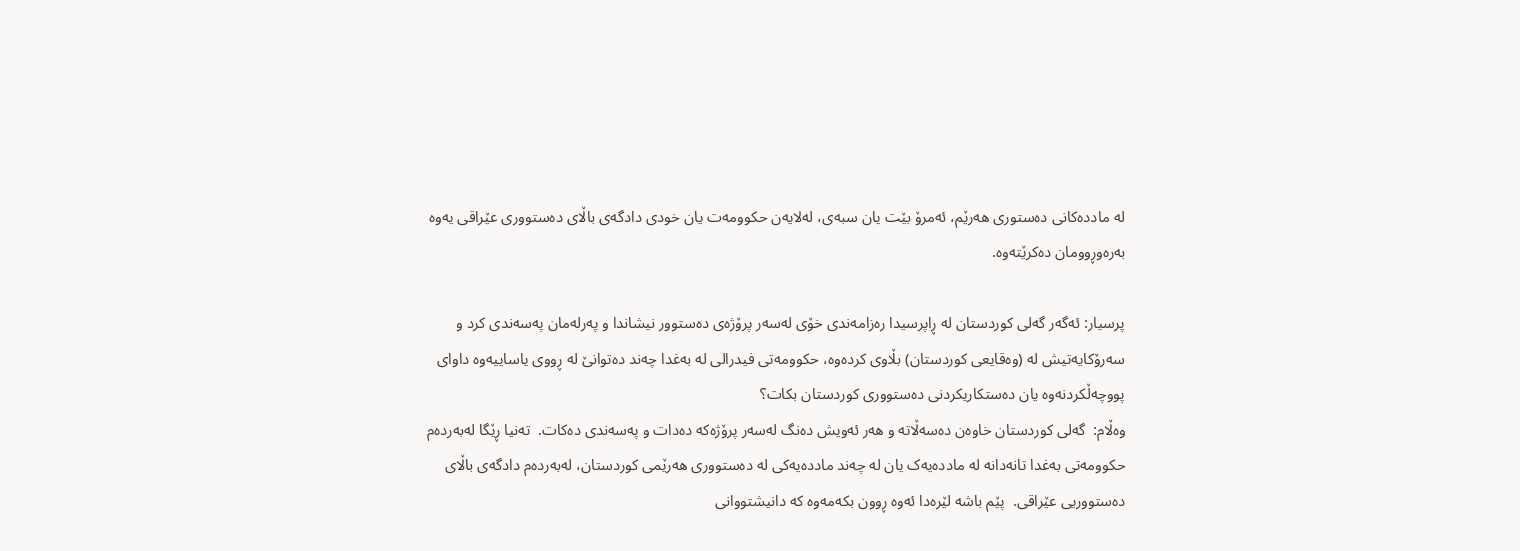له‌ مادده‌کانى ده‌ستورى هه‌رێم، ئه‌مرۆ بێت یان سبه‌ى، له‌لایه‌ن حکوومه‌ت یان خودى دادگه‌ى باڵاى ده‌ستوورى عێراقی یه‌وه‌ به‌ره‌وڕوومان ده‌کرێته‌وه‌.

پرسیار: ئه‌گه‌ر گه‌لى کوردستان له‌ ڕاپرسیدا ره‌زامه‌ندى خۆى له‌سه‌ر پرۆژه‌ى ده‌ستوور نیشاندا و په‌رله‌مان په‌سه‌ندى کرد و سه‌رۆکایه‌تیش له‌ (وه‌قایعى کوردستان) بڵاوى کرده‌وه‌، حکوومه‌تى فیدرالى له‌ به‌غدا چه‌ند ده‌توانێ له‌ ڕووى یاساییه‌وه‌ داواى پووچه‌ڵکردنه‌وه‌ یان ده‌ستکاریکردنى ده‌ستوورى کوردستان بکات؟
وه‌ڵام:  گه‌لى کوردستان خاوه‌ن ده‌سه‌ڵاته‌ و هه‌ر ئه‌ویش ده‌نگ له‌سه‌ر پرۆژه‌که‌ ده‌دات و په‌سه‌ندى ده‌کات.  ته‌نیا ڕێگا له‌به‌رده‌م حکوومه‌تى به‌غدا تانه‌دانه‌ له‌ مادده‌یه‌ک یان له‌ چه‌ند مادده‌یه‌كی له‌ ده‌ستوورى هه‌رێمى کوردستان، له‌به‌رده‌م دادگه‌ى باڵاى ده‌ستووریى عێراقی.  پێم باشه‌ لێره‌دا ئه‌وه‌ ڕوون بکه‌مه‌وه‌ که‌ دانیشتووانى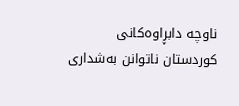ناوچه‌ دابڕاوه‌کانى کوردستان ناتوانن به‌شدارى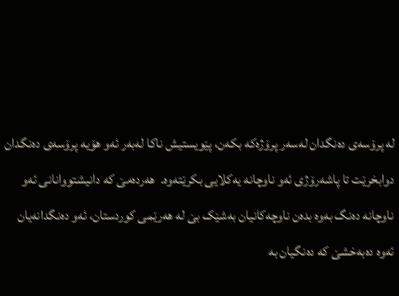له‌ پرۆسه‌ى ده‌نگدان له‌سه‌ر پرۆژه‌که‌ بکه‌ن، پێویستیش ناکا له‌به‌ر ئه‌و هۆیه‌ پرۆسه‌ى ده‌نگدان دوابخرێت تا پاشه‌رۆژى ئه‌و ناوچانه‌ یه‌کلایى بکرێته‌وه‌.  هه‌رده‌مێ که‌ دانیشتووانانى ئه‌و ناوچانه‌ ده‌نگ به‌وه‌ بده‌ن ناوچه‌کانیان به‌شێک بێ له‌ هه‌رێمى کوردستان، ئه‌و ده‌نگدانه‌یان ئه‌وه‌ ده‌به‌‌خشێ که‌ ده‌نگیان به‌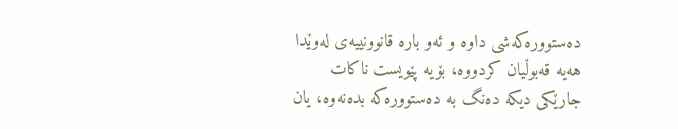ده‌ستووره‌که‌شى داوه‌ و ئه‌و باره‌ قانوونییه‌‌ى له‌وێدا هه‌یه‌ قه‌بوڵیان کردووه‌، بۆیه‌ پێویست ناکات جارێکى دیکه‌ ده‌نگ به‌ ده‌ستووره‌که‌ بده‌نه‌وه‌، یان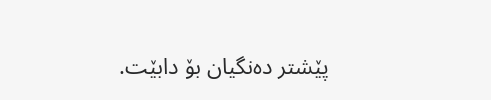پێشتر ده‌نگیان بۆ دابێت.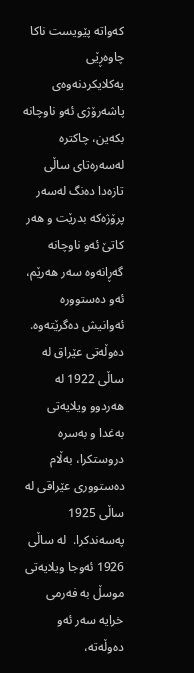که‌واته‌ پێویست ناکا چاوه‌ڕێى یه‌کلایکردنه‌وه‌ى پاشه‌رۆژى ئه‌و ناوچانه‌ بکه‌ین، چاکتره‌ له‌سه‌ره‌تاى ساڵى تازه‌دا ده‌نگ له‌سه‌ر پرۆژه‌که‌ بدرێت و هه‌ر کاتێ ئه‌و ناوچانه‌ گه‌ڕانه‌وه‌ سه‌ر هه‌رێم، ئه‌و ده‌ستووره‌ ئه‌وانیش ده‌گرێته‌وه‌.  ده‌وڵه‌تى عێراق له‌ ساڵى 1922 له‌ هه‌ردوو ویلایه‌تى به‌غدا و به‌سره‌ دروستکرا، به‌ڵام ده‌ستوورى عێراقى له‌ ساڵى 1925 په‌سه‌ندکرا.  له‌ ساڵى 1926 ئه‌وجا ویلایه‌تى موسڵ به‌ فه‌رمى خرایه‌ سه‌ر ئه‌و ده‌وڵه‌ته‌،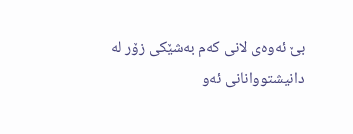بێ ئه‌وه‌ى لانى که‌م به‌شێکى زۆر له‌ دانیشتووانانى ئه‌و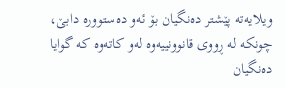ویلایه‌ته‌ پێشتر ده‌نگیان بۆ ئه‌و ده‌ستووره‌ دابێ، چونکه‌ له‌ ڕووى قانوونییه‌وه‌ له‌و کاته‌وه‌ که‌ گوایا ده‌نگیان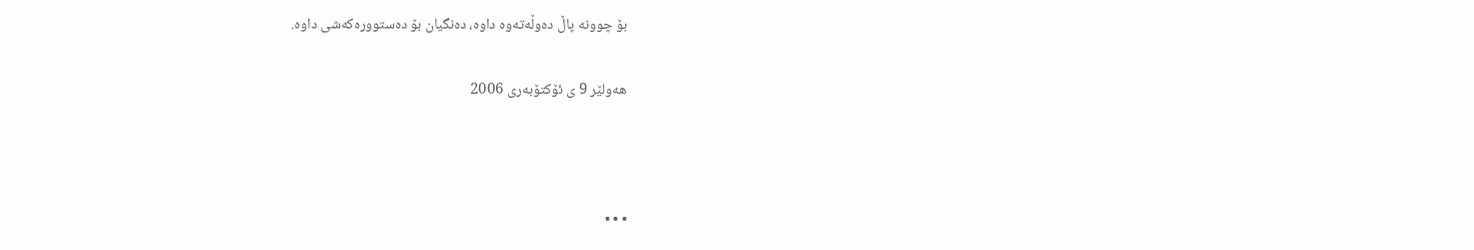بۆ چوونه‌ پاڵ ده‌وڵه‌ته‌وه‌‌ داوه‌، ده‌نگیان بۆ ده‌ستووره‌که‌شى داوه‌.

هه‌ولێر 9 ى ئۆکتۆبه‌رى 2006



• • •